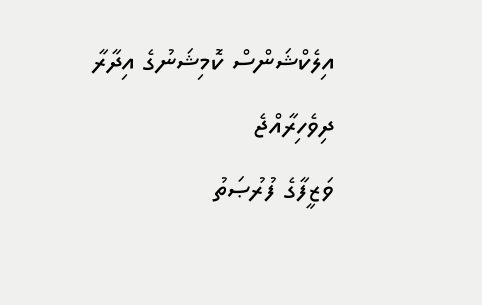އިލެކްޝަންސް ކޮމިޝަނުގެ އިދާރާ
ދިވެހިރާއްޖެ
ވަޒީފާގެ ފުރުޞަތު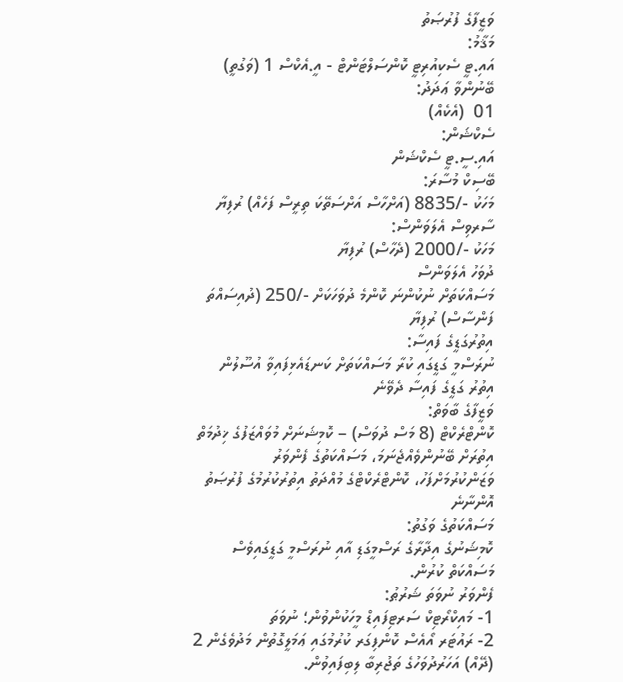ވަޒީފާގެ ފުރުޞަތު
މަޤާމު:
އައި.ޓީ ސެކިއުރިޓީ ކޮންސަލްޓަންޓް - އީ.އެކްސް 1 (ވަގުތީ)
ބޭނުންވާ ޢަދަދު:
01  (އެކެއް)
ސެކްޝަން:
އައި.ސީ.ޓީ ސެކްޝަން
ބޭސިކް މުސާރަ:
މަހަކު -/8835 (އަށްހާސް އަށްސަތޭކަ ތިރީސް ފަހެއް) ރުފިޔާ
ސާރވިސް އެލަވަންސް:
މަހަކު -/2000 (ދެހާސް) ރުފިޔާ
ދުވަހު އެލަވަންސް
މަސައްކަތަށް ނުކުންނަ ކޮންމެ ދުވަހަކަށް -/250 (ދުއިސައްތަ ފަންސާސް) ރުފިޔާ
އިތުރުގަޑީގެ ފައިސާ:
ނުރަސްމީ ގަޑީގައި ކުރާ މަސައްކަތަށް ކަނޑައެޅިފައިވާ އުސޫލުން އިތުރު ގަޑީގެ ފައިސާ ދެވޭނެ
ވަޒީފާގެ ބާވަތް:
ކޮންޓްރެކްޓް (8 މަސް ދުވަސް) – ކޮމިޝަނަށް މުވައްޒަފުގެ ޚިދުމަތް އިތުރަށް ބޭނުންވެއްޖެނަމަ، މަސައްކަތުގެ ފެންވަރު ވަޒަންކުރުމަށްފަހު، ކޮންޓްރެކްޓްގެ މުއްދަތު އިތުރުކުރުމުގެ ފުރުޞަތު އޮންނާނެ
މަސައްކަތުގެ ވަގުތު:
ކޮމިޝަނުގެ އިދާރާގެ ރަސްމީގަޑި އާއި ނުރަސްމީ ގަޑީގައިވެސް މަސައްކަތް ކުރުން.
ފެންވަރު ނުވަތަ ޝަރުޠު:
1- މައިކްރޯޓިކް ސަރޓިފައިޑް މީހަކުންވުން؛ ނުވަތަ
2- ރައުޓަރ އޯއެސް ކޮންފިގަރ ކުރުމުގައި ޢަމަލީގޮތުން މަދުވެގެން 2 (ދޭއް) އަހަރުދުވަހުގެ ތަޖުރިބާ ލިބިފައިވުން.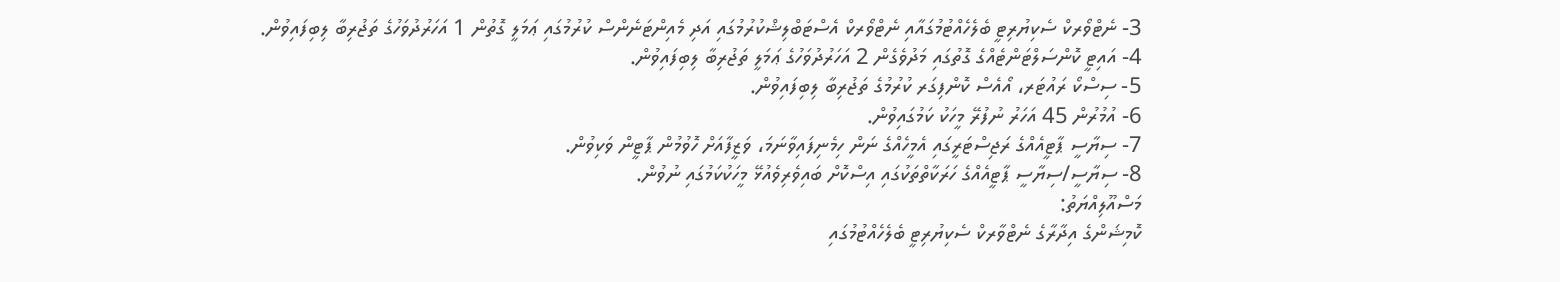3- ނެޓްވޯރކް ސެކިޔުރިޓީ ބެލެހެއްޓުމުގައާއި ނެޓްވޯރކް އެސްޓަބްލިޝްކުރުމުގައި އަދި މެއިންޓަނެންސް ކުރުމުގައި ޢަމަލީ ގޮތުން 1 އަހަރުދުވަހުގެ ތަޖުރިބާ ލިބިފައިވުން.
4- އައިޓީ ކޮންސަލްޓަންޓެއްގެ ގޮތުގައި މަދުވެގެން 2 އަހަރުދުވަހުގެ ޢަމަލީ ތަޖުރިބާ ލިބިފައިވުން.
5- ސިސްކޯ ރައުޓަރ، އޯއެސް ކޮންފިގަރ ކުރުމުގެ ތަޖުރިބާ ލިބިފައިވުން.
6- އުމުރުން 45 އަހަރު ނުފުރޭ މީހަކު ކަމުގައިވުން.
7- ސިޔާސީ ޕާޓީއެއްގެ ރަޖިސްޓަރީގައި އެމީހެއްގެ ނަން ހިމެނިފައިވާނަމަ، ވަޒީފާއަށް ހޮވުމުން ޕާޓީން ވަކިވުން.
8- ސިޔާސީ/ސިޔާސީ ޕާޓީއެއްގެ ހަރަކާތްތަކުގައި އިސްކޮށް ބައިވެރިވެއުޅޭ މީހަކުކަމުގައި ނުވުން.
މަސްއޫލިއްޔަތު:
ކޮމިޝަންގެ އިދާރާގެ ނެޓްވާރކް ސެކިޔުރިޓީ ބެލެހެއްޓުމުގައި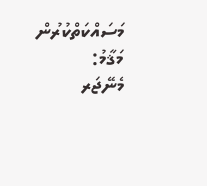މަސައްކަތްކުރުން
މަޤާމު:
މެނޭޖަރ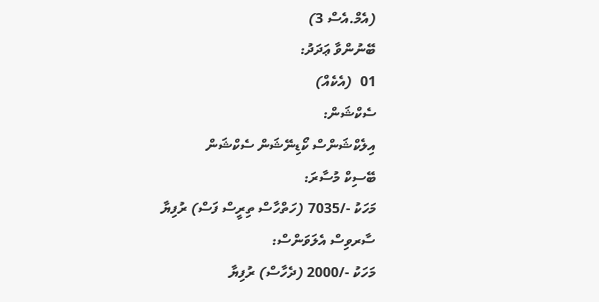(އެމް.އެސް 3)
ބޭނުންވާ ޢަދަދު:
01  (އެކެއް)
ސެކްޝަން:
އިލެކްޝަންސް ކޯޑިނޭޝަން ސެކްޝަން
ބޭސިކް މުސާރަ:
މަހަކު -/7035 (ހަތްހާސް ތިރީސް ފަސް) ރުފިޔާ
ސާރވިސް އެލަވަންސް:
މަހަކު -/2000 (ދެހާސް) ރުފިޔާ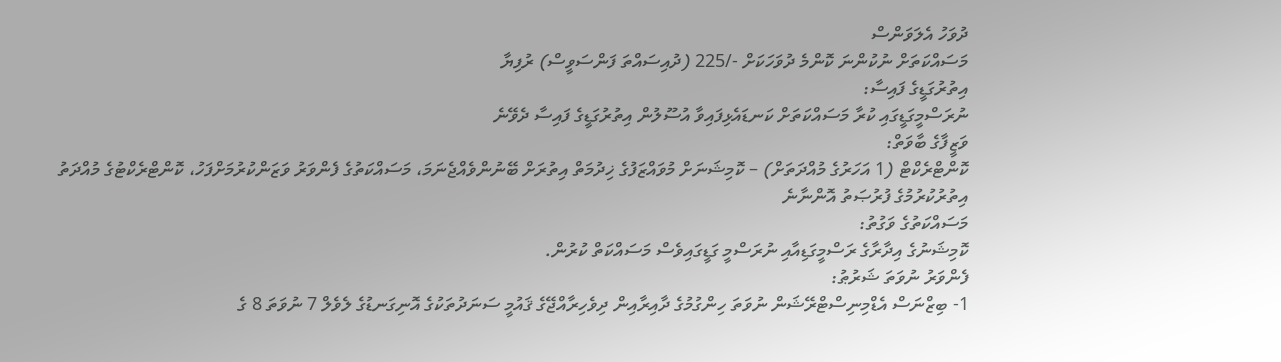ދުވަހު އެލަވަންސް
މަސައްކަތަށް ނުކުންނަ ކޮންމެ ދުވަހަކަށް -/225 (ދުއިސައްތަ ފަންސަވީސް) ރުފިޔާ
އިތުރުގަޑީގެ ފައިސާ:
ނުރަސްމީގަޑީގައި ކުރާ މަސައްކަތަށް ކަނޑައެޅިފައިވާ އުސޫލުން އިތުރުގަޑީގެ ފައިސާ ދެވޭނެ
ވަޒީފާގެ ބާވަތް:
ކޮންޓްރެކްޓް (1 އަހަރުގެ މުއްދަތަށް) – ކޮމިޝަނަށް މުވައްޒަފުގެ ޚިދުމަތް އިތުރަށް ބޭނުންވެއްޖެނަމަ، މަސައްކަތުގެ ފެންވަރު ވަޒަންކުރުމަށްފަހު، ކޮންޓްރެކްޓުގެ މުއްދަތު އިތުރުކުރުމުގެ ފުރުޞަތު އޮންނާނެ
މަސައްކަތުގެ ވަގުތު:
ކޮމިޝަނުގެ އިދާރާގެ ރަސްމީގަޑިއާއި ނުރަސްމީ ގަޑީގައިވެސް މަސައްކަތް ކުރުން.
ފެންވަރު ނުވަތަ ޝަރުޠު:
1- ބިޒްނަސް އެޑްމިނިސްޓްރޭޝަން ނުވަތަ ހިންގުމުގެ ދާއިރާއިން ދިވެހިރާއްޖޭގެ ޤައުމީ ސަނަދުތަކުގެ އޮނިގަނޑުގެ ލެވެލް 7 ނުވަތަ 8 ގެ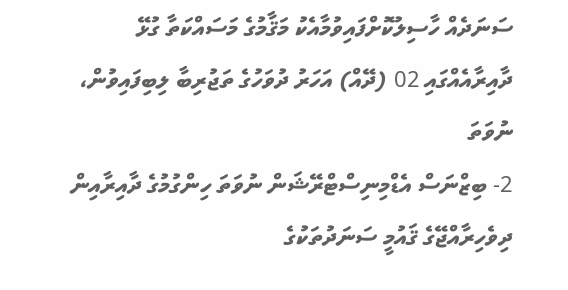ސަނަދެއް ހާސިލުކޮށްފައިވުމާއެކު މަޤާމުގެ މަސައްކަތާ ގުޅޭ ދާއިރާއެއްގައި 02 (ދޭއް) އަހަރު ދުވަހުގެ ތަޖުރިބާ ލިބިފައިވުން، ނުވަތަ
2- ބިޒްނަސް އެޑްމިނިސްޓްރޭޝަން ނުވަތަ ހިންގުމުގެ ދާއިރާއިން ދިވެހިރާއްޖޭގެ ޤައުމީ ސަނަދުތަކުގެ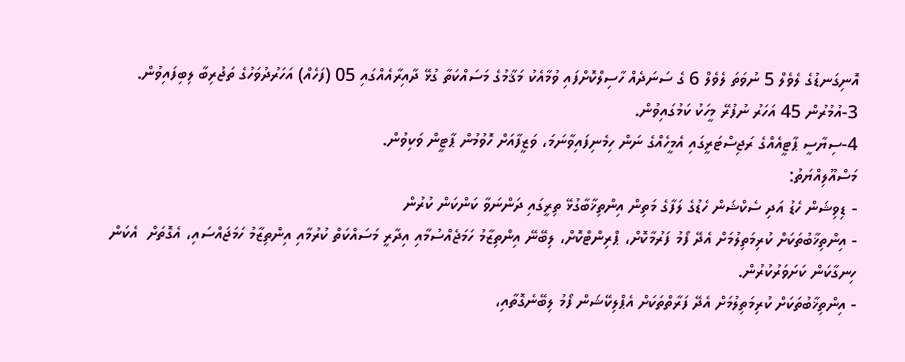އޮނިގަނޑުގެ ލެވެލް 5 ނުވަތަ ލެވެލް 6 ގެ ސަނަދެއް ހާސިލްކޮށްފައި ވުމާއެކު މަޤާމުގެ މަސައްކަތާ ގުޅޭ ދާއިރާއެއްގައި 05 (ފަހެއް) އަހަރުދުވަހުގެ ތަޖުރިބާ ލިބިފައިވުން.
3-އުމުރުން 45 އަހަރު ނުފުރޭ މީހަކު ކަމުގައިވުން.
4-ސިޔާސީ ޕާޓީއެއްގެ ރަޖިސްޓަރީގައި އެމީހެއްގެ ނަން ހިމެނިފައިވާނަމަ، ވަޒީފާއަށް ހޮވުމުން ޕާޓީން ވަކިވުން.
މަސްއޫލިއްޔަތު:
- ޑިވިޝަން ހެޑު އަދި ސެކްޝަން ހެޑުގެ ލަފާގެ މަތިން އިންތިޚާބާގުޅޭ ތިރީގައި ދަންނަވާ ކަންކަން ކުރުން
- އިންތިޚާބުތަކަށް ކުރިމަތިލުމަށް އެދޭ ފޯމު ފަރުމާކޮށް، ޕްރިންޓްކޮށް، ލިބޭނޭ އިންތިޒާމު ހަމަޖެއްސުމާއި އިދާރީ މަސައްކަތް ކުރުމާއި އިންތިޒާމު ހަމަޖައްސައި، އެގޮތަށް  އެކަން ހިނގާކަން ކަށަވަރުކުރުން.
- އިންތިޚާބުތަކަށް ކުރިމަތިލުމަށް އެދޭ ފަރާތްތަކަށް އެޕްލިކޭޝަން ފޯމު ލިބޭނެގޮތާއި،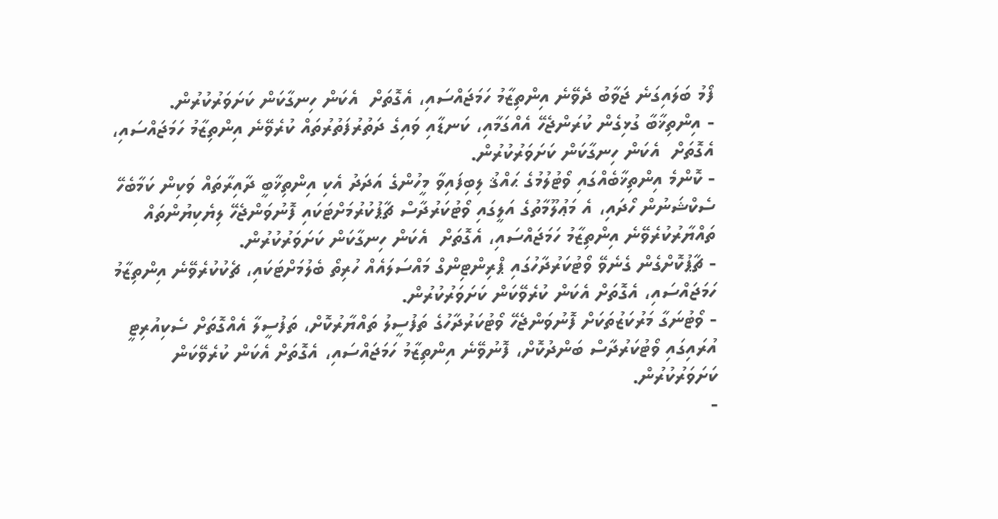ފޯމު ބަލައިގަނެ ޖަވާބު ދެވޭނެ އިންތިޒާމު ހަމަޖައްސައި، އެގޮތަށް  އެކަން ހިނގާކަން ކަށަވަރުކުރުން.
- އިންތިޚާބާ ގުޅިގެން ކުރަންޖެހޭ އެއްގަމާއި، ކަނޑާއި ވައިގެ ދަތުރުފަތުރުތައް ކުރެވޭނެ އިންތިޒާމު ހަމަޖައްސައި، އެގޮތަށް  އެކަން ހިނގާކަން ކަށަވަރުކުރުން.
- ކޮންމެ އިންތިޚާބެއްގައި ވޯޓުލުމުގެ ޙައްޤު ލިބިފައިވާ މީހުންގެ އަދަދު އެކި އިންތިޚާބީ ދާއިރާތައް ވަކިން ކަމާބެހޭ ސެކްޝަނުން ހޯދައި، އެ މަޢުލޫމާތުގެ އަލީގައި ވޯޓުކަރުދާސް ޗާޕުކުރުމަށްޓަކައި ފޮނުވަންޖެހޭ ލިޔެކިޔުންތައް ތައްޔާރުކުރެވޭނެ އިންތިޒާމު ހަމަޖައްސައި، އެގޮތަށް  އެކަން ހިނގާކަން ކަށަވަރުކުރުން.
- ޗާޕުކޮށްގެން ގެނެވޭ ވޯޓުކަރުދާހުގައި ޕްރިންޓިންގް މައްސަލައެއް ހުރިތޯ ބެލުމަށްޓަކައި، ޗެކުކުރެވޭނެ އިންތިޒާމު ހަމަޖައްސައި، އެގޮތަށް އެކަން ކުރެވޭކަން ކަށަވަރުކުރުން.
- ވޯޓުނަގާ މަރުކަޒުތަކަށް ފޮނުވަންޖެހޭ ވޯޓުކަރުދާހުގެ ތަފުސީލު ތައްޔާރުކޮށް، ތަފުސީލާ އެއްގޮތަށް ސެކިއުރިޓީ އުރައިގައި ވޯޓުކަރުދާސް ބަންދުކޮށް، ފޮނުވޭނެ އިންތިޒާމު ހަމަޖައްސައި، އެގޮތަށް އެކަން ކުރެވޭކަން ކަށަވަރުކުރުން.
-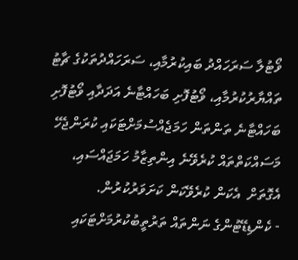ވޯޓުލާ ސަރަހައްދު ބައިކުރުމާއި، ސަރަހައްދުތަކުގެ ޗާޓު ތައްޔާރުކުރުމާއި، ވޯޓުފޮށި ބަހައްޓާނެ އަދަދާއި ވޯޓުފޮށި ބަހައްޓާނެ ތަންތަން ހަމަޖެއްސުމަށްޓަކައި ކުރަންޖެހޭ މަސައްކަތްތައް ކުރެވޭނެ އިންތިޒާމު ހަމަޖައްސައި، އެގޮތަށް  އެކަން ކުރެވޭކަން ކަށަވަރުކުރުން.
- ކެންޑިޑޭޓުންގެ ނަންތައް ތަރުތީބުކުރުމަށްޓަކައި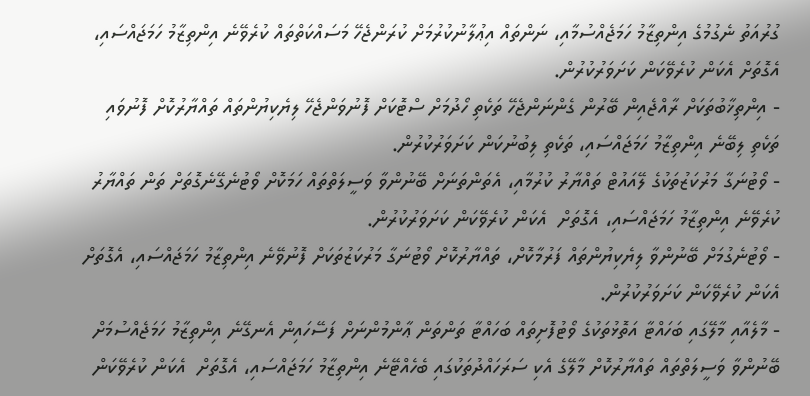ގުރުއަތު ނެގުމުގެ އިންތިޒާމު ހަމަޖެއްސުމާއި، ނަންތައް އިޢުލާނުކުރުމަށް ކުރަންޖެހޭ މަސައްކަތްތައް ކުރެވޭނެ އިންތިޒާމު ހަމަޖައްސައި، އެގޮތަށް އެކަން ކުރެވޭކަން ކަށަވަރުކުރުން.
- އިންތިޚާބުތަކަށް ރާއްޖެއިން ބޭރުން ގެންނަންޖެހޭ ތަކެތި ހޯދުމަށް ސްޓޮކަށް ފޮނުވަންޖެހޭ ލިޔެކިޔުންތައް ތައްޔާރުކޮށް ފޮނުވައި ތަކެތި ލިބޭނެ އިންތިޒާމު ހަމަޖައްސައި، ތަކެތި ލިބުނުކަން ކަށަވަރުކުރުން.
- ވޯޓުނަގާ މަރުކަޒުތަކުގެ ލޭއައުޓް ތައްޔާރު ކުރުމާއި، އެތަންތަނަށް ބޭނުންވާ ވަސީލަތްތައް ހަމަކޮށް ވޯޓުނެގޭނެގޮތަށް ތަން ތައްޔާރު ކުރެވޭނެ އިންތިޒާމު ހަމަޖައްސައި، އެގޮތަށް  އެކަން ކުރެވޭކަން ކަށަވަރުކުރުން.
- ވޯޓުނެގުމަށް ބޭނުންވާ ލިޔެކިޔުންތައް ފަރުމާކޮށް، ތައްޔާރުކޮށް ވޯޓުނަގާ މަރުކަޒުތަކަށް ފޮނުވޭނެ އިންތިޒާމު ހަމަޖައްސައި، އެގޮތަށް އެކަން ކުރެވޭކަން ކަށަވަރުކުރުން.
- މާލެއާއި މާލޭގައި ބަހައްޓާ އަތޮޅުތަކުގެ ވޯޓުފޮށިތައް ބަހައްޓާ ތަންތަން ޢާންމުންނަށް ފަސޭހައިން އެނގޭނެ އިންތިޒާމު ހަމަޖެއްސުމަށް ބޭނުންވާ ވަސީލަތްތައް ތައްޔާރުކޮށް މާލޭގެ އެކި ސަރަހައްދުތަކުގައި ބެހެއްޓޭނެ އިންތިޒާމު ހަމަޖައްސައި، އެގޮތަށް  އެކަން ކުރެވޭކަން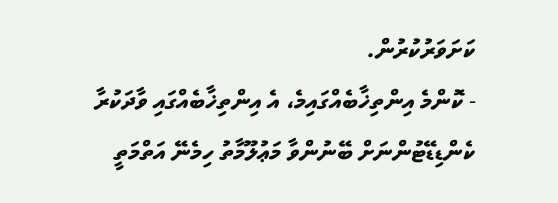ކަށަވަރުކުރުން.
- ކޮންމެ އިންތިޚާބެއްގައިމެ، އެ އިންތިޚާބެއްގައި ވާދަކުރާ ކެންޑިޑޭޓުންނަށް ބޭނުންވާ މަޢުލޫމާތު ހިމެނޭ އަތްމަތީ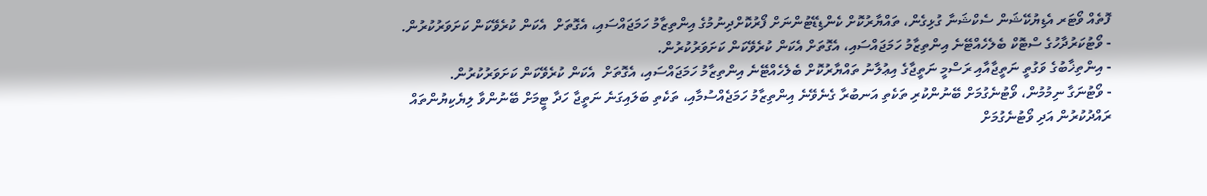ފޮތެއް ވޯޓަރ އެޑިޔުކޭޝަން ސެކްޝަނާ ގުޅިގެން، ތައްޔާރުކޮށް ކެންޑިޑޭޓުންނަށް ފޯރުކޮށްދިނުމުގެ އިންތިޒާމު ހަމަޖައްސައި، އެގޮތަށް  އެކަން ކުރެވޭކަން ކަށަވަރުކުރުން.
- ވޯޓުކަރުދާހުގެ ސްޓޮކް ބެލެހެއްޓޭނެ އިންތިޒާމު ހަމަޖައްސައި، އެގޮތަށް އެކަން ކުރެވޭކަން ކަށަވަރުކުރުން.
- އިންތިޚާބުގެ ވަގުތީ ނަތީޖާއާއި ރަސްމީ ނަތީޖާގެ އިޢުލާނު ތައްޔާރުކޮށް ބެލެހެއްޓޭނެ އިންތިޒާމު ހަމަޖައްސައި، އެގޮތަށް  އެކަން ކުރެވޭކަން ކަށަވަރުކުރުން.
- ވޯޓުނަގާ ނިމުމުން، ވޯޓުނެގުމަށް ބޭނުންކުރި ތަކެތި އަނބުރާ ގެނެވޭނެ އިންތިޒާމު ހަމަޖެއްސުމާއި، ތަކެތި ބަލައިގަނެ ނަތީޖާ ހަދާ ޓީމަށް ބޭނުންވާ ލިޔެކިޔުންތައް ރައްދުކުރުން އަދި ވޯޓުނެގުމަށް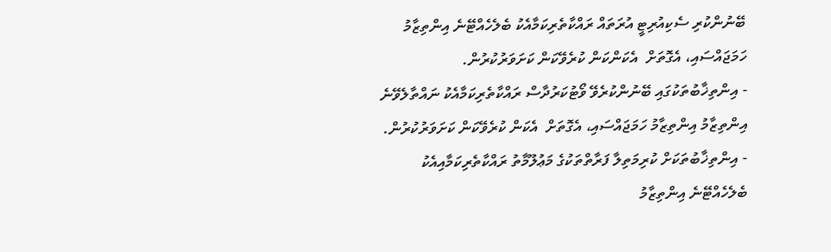ބޭނުންކުރި ސެކިއުރިޓީ އުރަތައް ރައްކާތެރިކަމާއެކު ބެލެހެއްޓޭނެ އިންތިޒާމު ހަމަޖައްސައި، އެގޮތަށް  އެކަންކަން ކުރެވޭކަން ކަށަވަރުކުރުން.
- އިންތިޚާބުތަކުގައި ބޭނުންކުރެވޭ ވޯޓުކަރުދާސް ރައްކާތެރިކަމާއެކު ނައްތާލެވޭނެ އިންތިޒާމު އިންތިޒާމު ހަމަޖައްސައި، އެގޮތަށް  އެކަން ކުރެވޭކަން ކަށަވަރުކުރުން.
- އިންތިޚާބުތަކަށް ކުރިމަތިލާ ފަރާތްތަކުގެ މަޢުލޫމާތު ރައްކާތެރިކަމާއިއެކު ބެލެހެއްޓޭނެ އިންތިޒާމު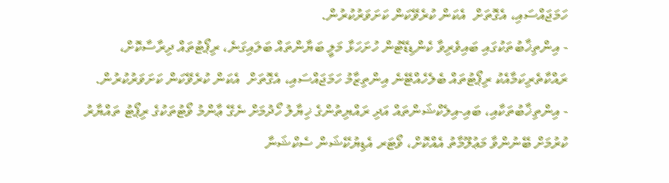ހަމަޖައްސައި، އެގޮތަށް  އެކަން ކުރެވޭކަން ކަށަވަރުކުރުން.
- އިންތިޚާބުތަކުގައި ބައިވެރިވާ ކެންޑިޑޭޓުން ހުށަހަޅާ މަލީ ބަޔާންތައް ބަލައިގަނެ، ރިޕޯޓުތައް ދިރާސާކޮށް، ރައްކާތެރިކަމާއެކު ރިޕޯޓުތައް ބެލެހެއްޓޭނެ އިންތިޒާމު ހަމަޖައްސައި، އެގޮތަށް  އެކަން ކުރެވޭކަން ކަށަވަރުކުރުން.
- އިންތިޚާބުތަކާއި، ބައި-އިލެކްޝަންތައް އަދި ރައްޔިތުންގެ ޚިޔާލު ހޯދުމަށް ނެގޭ ޢާންމު ވޯޓުތަކުގެ ރިޕޯޓު ތައްޔާރު ކުރުމަށް ބޭނުންވާ މަޢުލޫމާތު އެއްކޮށް، ވޯޓަރ އެޑިޔުކޭޝަން ސެކްޝަނާ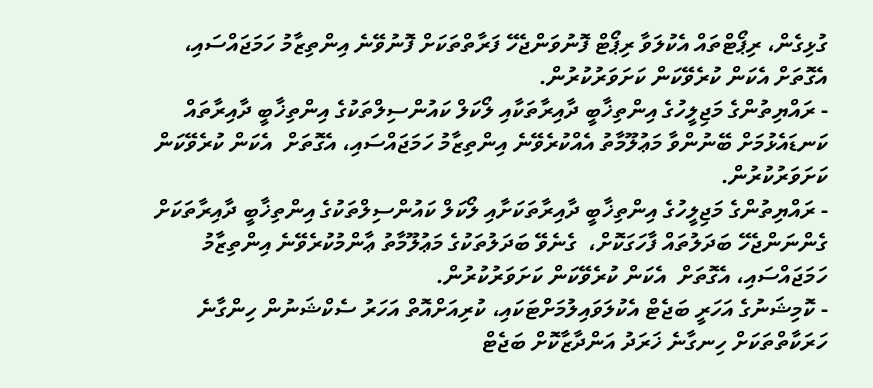ގުޅިގެން، ރިޕޯޓްތައް އެކުލަވާ ރިޕޯޓް ފޮނުވަންޖެހޭ ފަރާތްތަކަށް ފޮނުވޭނެ އިންތިޒާމު ހަމަޖައްސައި، އެގޮތަށް އެކަން ކުރެވޭކަން ކަށަވަރުކުރުން.
- ރައްޔިތުންގެ މަޖިލީހުގެ އިންތިޚާބީ ދާއިރާތަކާއި ލޯކަލް ކައުންސިލްތަކުގެ އިންތިޚާބީ ދާއިރާތައް ކަނޑައެޅުމަށް ބޭނުންވާ މަޢުލޫމާތު އެއްކުރެވޭނެ އިންތިޒާމު ހަމަޖައްސައި، އެގޮތަށް  އެކަން ކުރެވޭކަން ކަށަވަރުކުރުން.
- ރައްޔިތުންގެ މަޖިލީހުގެ އިންތިޚާބީ ދާއިރާތަކަށާއި ލޯކަލް ކައުންސިލްތަކުގެ އިންތިޚާބީ ދާއިރާތަކަށް ގެންނަންޖެހޭ ބަދަލުތައް ފާހަގަކޮށް،  ގެނެވޭ ބަދަލުތަކުގެ މަޢުލޫމާތު ޢާންމުކުރެވޭނެ އިންތިޒާމު ހަމަޖައްސައި، އެގޮތަށް  އެކަން ކުރެވޭކަން ކަށަވަރުކުރުން.
- ކޮމިޝަނުގެ އަހަރީ ބަޖެޓް އެކުލަވައިލުމަށްޓަކައި، ކުރިއަށްއޮތް އަހަރު ސެކްޝަނުން ހިންގާނެ ހަރަކާތްތަކަށް ހިނގާނެ ޚަރަދު އަންދާޒާކޮށް ބަޖެޓް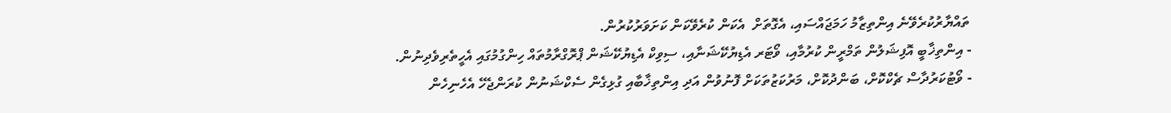ތައްޔާރުކުރެވޭނެ އިންތިޒާމު ހަމަޖައްސައި، އެގޮތަށް  އެކަން ކުރެވޭކަން ކަށަވަރުކުރުން.
- އިންތިޚާބީ އޮފިޝަލުން ތަމްރީން ކުރުމާއި، ވޯޓަރ އެޑިޔުކޭޝަނާއި، ސިވިކް އެޑިޔުކޭޝަން ޕްރޮގްރާމުތައް ހިންގުމުގައި އެހީތެރިވެދިނުން.
- ވޯޓުކަރުދާސް ޗެކްކޮށް، ބަންދުކޮށް، މަރުކަޒުތަކަށް ފޮނުވުން އަދި އިންތިޚާބާއި ގުޅިގެން ސެކްޝަނުން ކުރަންޖެހޭ އެހެނިހެން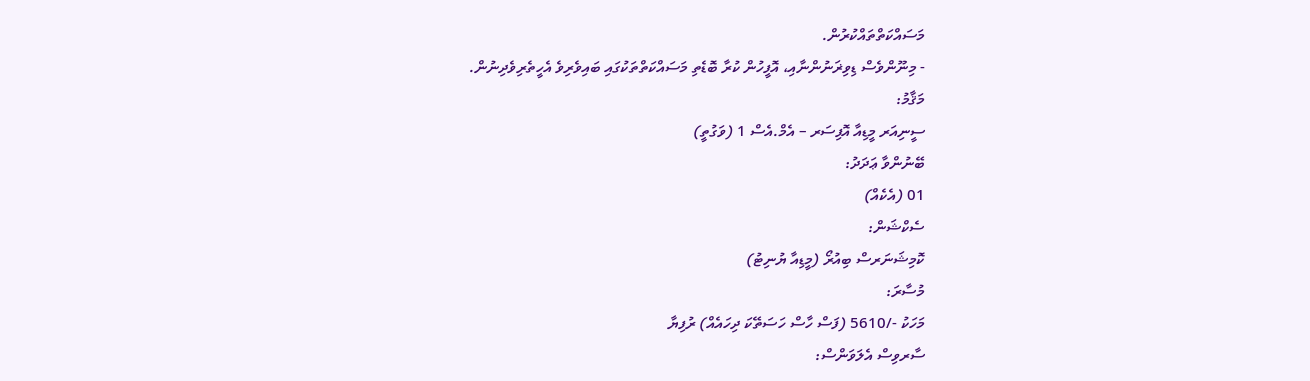މަސައްކަތްތައްކުރުން.
- މިނޫންވެސް ޑިވިޜަނުންނާއި، އޮފީހުން ކުރާ ބޮޑެތި މަސައްކަތްތަކުގައި ބައިވެރިވެ އެހީތެރިވެދިނުން.
މަޤާމު:
ސީނިއަރ މީޑިއާ އޮފިސަރ – އެމް.އެސް 1 (ވަގުތީ)
ބޭނުންވާ ޢަދަދު:
01 (އެކެއް)
ސެކްޝަން:
ކޮމިޝަނަރސް ބިއުރޯ (މީޑިއާ ޔުނިޓު)
މުސާރަ:
މަހަކު -/5610 (ފަސް ހާސް ހަސަތޭކަ ދިހައެއް) ރުފިޔާ
ސާރވިސް އެލަވަންސް: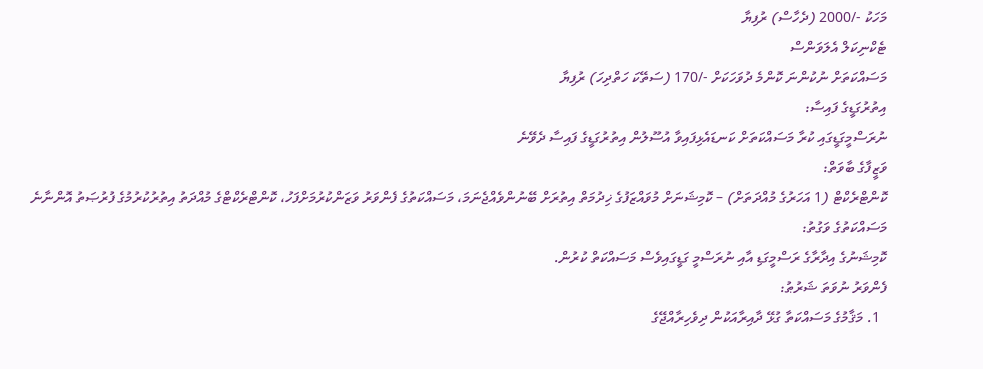މަހަކު -/2000 (ދެހާސް) ރުފިޔާ
ޓެކްނިކަލް އެލަވަންސް
މަސައްކަތަށް ނުކުންނަ ކޮންމެ ދުވަހަކަށް -/170 (ސަތޭކަ ހަތްދިހަ) ރުފިޔާ
އިތުރުގަޑީގެ ފައިސާ:
ނުރަސްމީގަޑީގައި ކުރާ މަސައްކަތަށް ކަނޑައެޅިފައިވާ އުސޫލުން އިތުރުގަޑީގެ ފައިސާ ދެވޭނެ
ވަޒީފާގެ ބާވަތް:
ކޮންޓްރެކްޓް (1 އަހަރުގެ މުއްދަތަށް) – ކޮމިޝަނަށް މުވައްޒަފުގެ ޚިދުމަތް އިތުރަށް ބޭނުންވެއްޖެނަމަ، މަސައްކަތުގެ ފެންވަރު ވަޒަންކުރުމަށްފަހު، ކޮންޓްރެކްޓްގެ މުއްދަތު އިތުރުކުރުމުގެ ފުރުޞަތު އޮންނާނެ
މަސައްކަތުގެ ވަގުތު:
ކޮމިޝަނުގެ އިދާރާގެ ރަސްމީގަޑި އާއި ނުރަސްމީ ގަޑީގައިވެސް މަސައްކަތް ކުރުން.
ފެންވަރު ނުވަތަ ޝަރުޠު:
  1. މަޤާމުގެ މަސައްކަތާ ގުޅޭ ދާއިރާއަކުން ދިވެހިރާއްޖޭގެ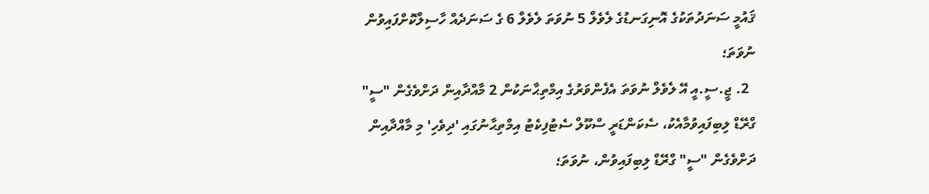ޤައުމީ ސަނަދުތަކުގެ އޮނިގަނޑުގެ ލެވެލް 5 ނުވަތަ ލެވެލް 6 ގެ ސަނަދެއް ހާސިލްކޮށްފައިވުން ނުވަތަ؛
  2. ޖީ.ސީ.އީ އޭ ލެވެލް ނުވަތަ އެފެންވަރުގެ އިމްތިޙާނަކުން 2 މާއްދާއިން ދަށްވެގެން "ސީ" ގްރޭޑް ލިބިފައިވުމާއެކު، ސެކަންޑަރީ ސްކޫލް ސެޓުފިކެޓު އިމްތިޙާނުގައި 'ދިވެހި' މި މާއްދާއިން ދަށްވެގެން "ސީ" ގްރޭޑް ލިބިފައިވުން، ނުވަތަ؛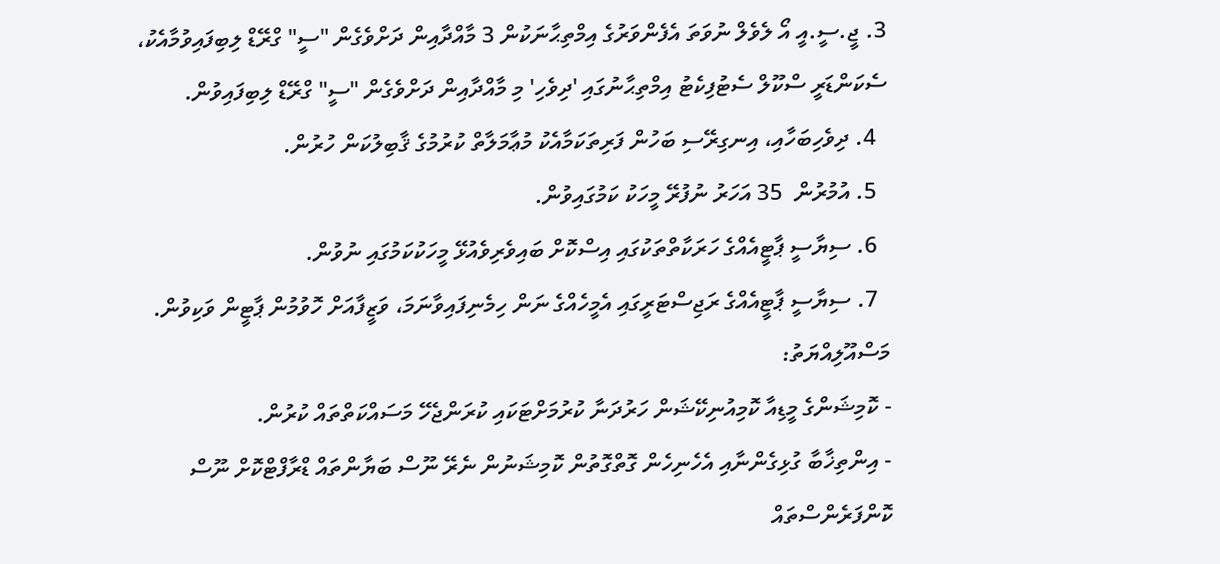3. ޖީ.ސީ.އީ އޯ ލެވެލް ނުވަތަ އެފެންވަރުގެ އިމްތިޙާނަކުން 3 މާއްދާއިން ދަށްވެގެން "ސީ" ގްރޭޑް ލިބިފައިވުމާއެކު،  ސެކަންޑަރީ ސްކޫލް ސެޓުފިކެޓު އިމްތިޙާނުގައި 'ދިވެހި' މި މާއްދާއިން ދަށްވެގެން "ސީ" ގްރޭޑް ލިބިފައިވުން.
  4. ދިވެހިބަހާއި، އިނގިރޭސި ބަހުން ފަރިތަކަމާއެކު މުޢާމަލާތް ކުރުމުގެ ޤާބިލުކަން ހުރުން.
  5. އުމުރުން  35 އަހަރު ނުފުރޭ މީހަކު ކަމުގައިވުން.
  6. ސިޔާސީ ޕާޓީއެއްގެ ހަރަކާތްތަކުގައި އިސްކޮށް ބައިވެރިވެއުޅޭ މީހަކުކަމުގައި ނުވުން.
  7. ސިޔާސީ ޕާޓީއެއްގެ ރަޖިސްޓަރީގައި އެމީހެއްގެ ނަން ހިމެނިފައިވާނަމަ، ވަޒީފާއަށް ހޮވުމުން ޕާޓީން ވަކިވުން.
މަސްއޫލިއްޔަތު:
- ކޮމިޝަންގެ މީޑިއާ ކޮމިއުނިކޭޝަން ހަރުދަނާ ކުރުމަށްޓަކައި ކުރަންޖެހޭ މަސައްކަތްތައް ކުރުން.
- އިންތިޚާބާ ގުޅިގެންނާއި އެހެނިހެން ގޮތްގޮތުން ކޮމިޝަނުން ނެރޭ ނޫސް ބަޔާންތައް ޑްރާފްޓްކޮށް ނޫސް ކޮންފަރެންސްތައް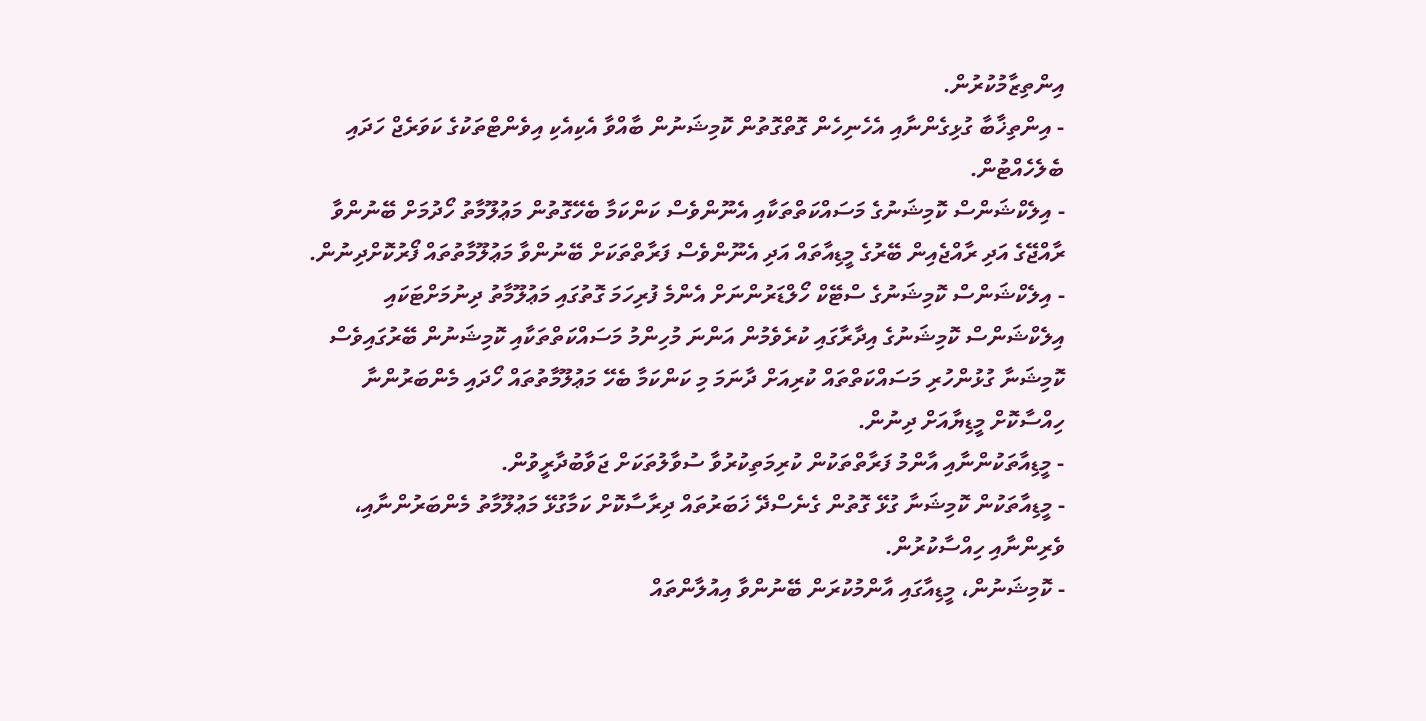އިންތިޒާމުކުރުން.
- އިންތިޚާބާ ގުޅިގެންނާއި އެހެނިހެން ގޮތްގޮތުން ކޮމިޝަނުން ބާއްވާ އެކިއެކި އިވެންޓްތަކުގެ ކަވަރެޖް ހަދައި ބެލެހެއްޓުން.
- އިލެކްޝަންސް ކޮމިޝަނުގެ މަސައްކަތްތަކާއި އެނޫންވެސް ކަންކަމާ ބެހޭގޮތުން މަޢުލޫމާތު ހޯދުމަށް ބޭނުންވާ ރާއްޖޭގެ އަދި ރާއްޖެއިން ބޭރުގެ މީޑިއާތައް އަދި އެނޫންވެސް ފަރާތްތަކަށް ބޭނުންވާ މަޢުލޫމާތުތައް ފޯރުކޮށްދިނުން.
- އިލެކްޝަންސް ކޮމިޝަނުގެ ސްޓޭކް ހޯލްޑަރުންނަށް އެންމެ ފުރިހަމަ ގޮތުގައި މަޢުލޫމާތު ދިނުމަށްޓަކައި އިލެކްޝަންސް ކޮމިޝަނުގެ އިދާރާގައި ކުރެވެމުން އަންނަ މުހިންމު މަސައްކަތްތަކާއި ކޮމިޝަނުން ބޭރުގައިވެސް ކޮމިޝަނާ ގުޅުންހުރި މަސައްކަތްތައް ކުރިއަށް ދާނަމަ މި ކަންކަމާ ބެހޭ މަޢުލޫމާތުތައް ހޯދައި މެންބަރުންނާ ހިއްސާކޮށް މީޑިޔާއަށް ދިނުން.
- މީޑިއާތަކުންނާއި އާންމު ފަރާތްތަކުން ކުރިމަތިކުރުވާ ސުވާލުތަކަށް ޖަވާބުދާރީވުން.
- މީޑިއާތަކުން ކޮމިޝަނާ ގުޅޭ ގޮތުން ގެނެސްދޭ ޚަބަރުތައް ދިރާސާކޮށް ކަމާގުޅޭ މަޢުލޫމާތު މެންބަރުންނާއި، ވެރިންނާއި ހިއްސާކުރުން.
- ކޮމިޝަނުން، މީޑިއާގައި އާންމުކުރަން ބޭނުންވާ އިއުލާންތައް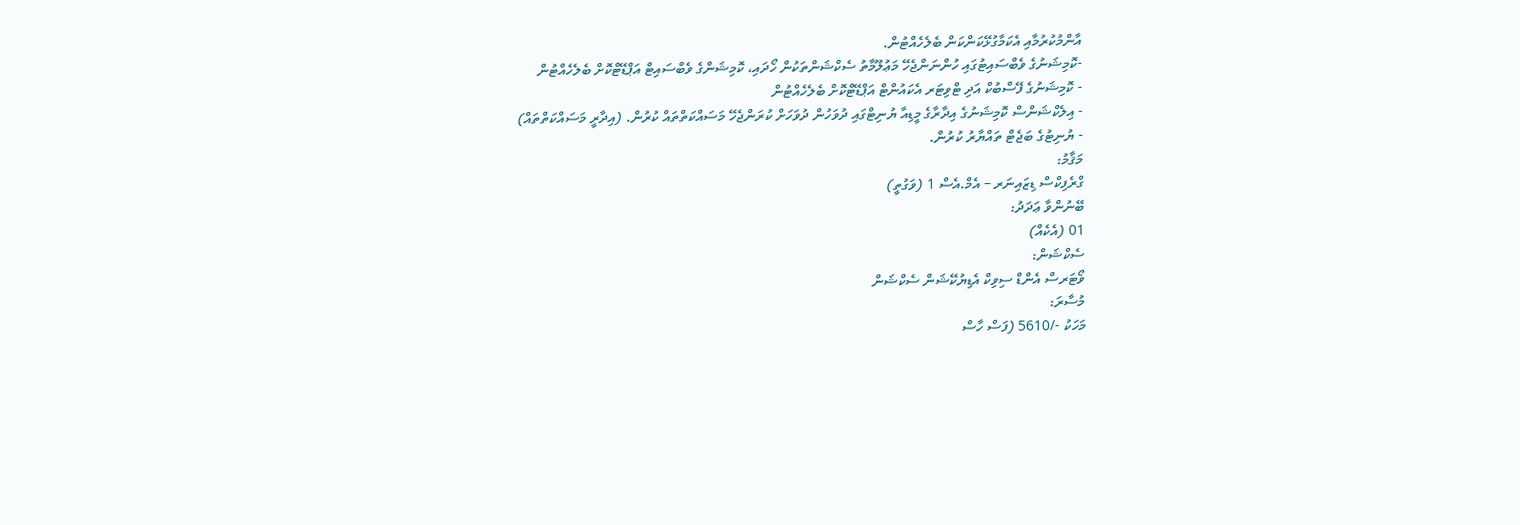އާންމުކުރުމާއި އެކަމާގުޅޭކަންކަން ބެލެހެއްޓުން.
-ކޮމިޝަނުގެ ވެބްސައިޓުގައި ހުންނަންޖެހޭ މަޢުލޫމާތު ސެކްޝަންތަކުން ހޯދައި، ކޮމިޝަންގެ ވެބްސައިޓް އަޕްޑޭޓްކޮށް ބެލެހެއްޓުން
- ކޮމިޝަނުގެ ފޭސްބުކް އަދި ޓްވިޓަރ އެކައުންޓް އަޕްޑޭޓްކޮށް ބެލެހެއްޓުން
- އިލެކްޝަންސް ކޮމިޝަނުގެ އިދާރާގެ މީޑިއާ ޔުނިޓްގައި ދުވަހުން ދުވަހަށް ކުރަންޖެހޭ މަސައްކަތްތައް ކުރުން. (އިދާރީ މަސައްކަތްތައް)
- ޔުނިޓުގެ ބަޖެޓް ތައްޔާރު ކުރުން.
މަޤާމު:
ގްރެފިކްސް ޑިޒައިނަރ – އެމް.އެސް 1 (ވަގުތީ)
ބޭނުންވާ ޢަދަދު:
01 (އެކެއް)
ސެކްޝަން:
ވޯޓަރސް އެންޑް ސިވިކް އެޑިޔުކޭޝަން ސެކްޝަން
މުސާރަ:
މަހަކު -/5610 (ފަސް ހާސް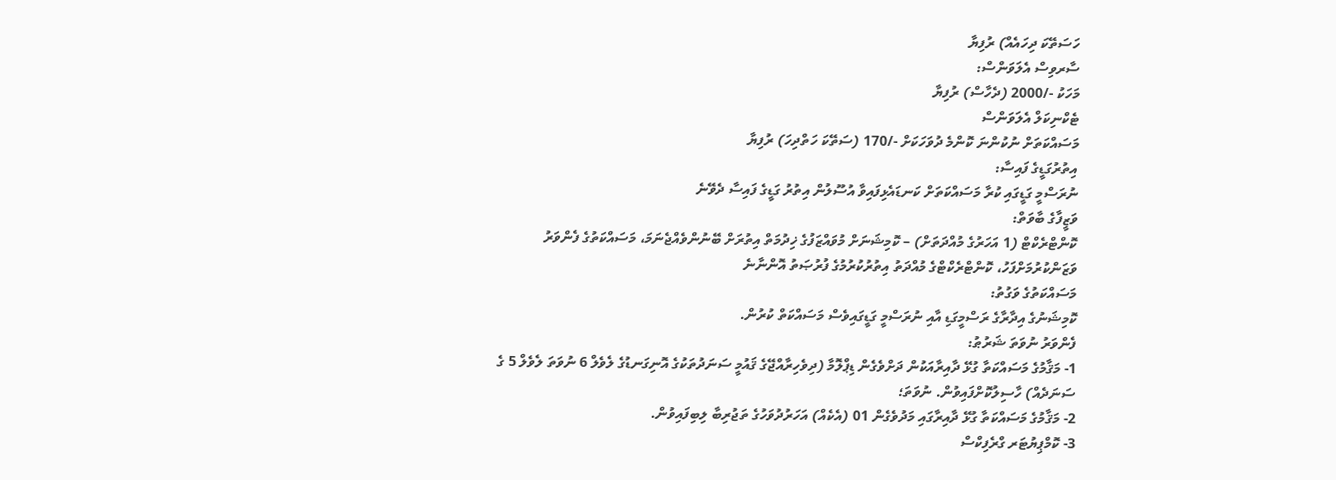ހަސަތޭކަ ދިހައެއް) ރުފިޔާ
ސާރވިސް އެލަވަންސް:
މަހަކު -/2000 (ދެހާސް) ރުފިޔާ
ޓެކްނިކަލް އެލަވަންސް
މަސައްކަތަށް ނުކުންނަ ކޮންމެ ދުވަހަކަށް -/170 (ސަތޭކަ ހަތްދިހަ) ރުފިޔާ
އިތުރުގަޑީގެ ފައިސާ:
ނުރަސްމީ ގަޑީގައި ކުރާ މަސައްކަތަށް ކަނޑައެޅިފައިވާ އުސޫލުން އިތުރު ގަޑީގެ ފައިސާ ދެވޭނެ
ވަޒީފާގެ ބާވަތް:
ކޮންޓްރެކްޓް (1 އަހަރުގެ މުއްދަތަށް) – ކޮމިޝަނަށް މުވައްޒަފުގެ ޚިދުމަތް އިތުރަށް ބޭނުންވެއްޖެނަމަ، މަސައްކަތުގެ ފެންވަރު ވަޒަންކުރުމަށްފަހު، ކޮންޓްރެކްޓްގެ މުއްދަތު އިތުރުކުރުމުގެ ފުރުޞަތު އޮންނާނެ
މަސައްކަތުގެ ވަގުތު:
ކޮމިޝަނުގެ އިދާރާގެ ރަސްމީގަޑި އާއި ނުރަސްމީ ގަޑީގައިވެސް މަސައްކަތް ކުރުން.
ފެންވަރު ނުވަތަ ޝަރުޠު:
1- މަޤާމުގެ މަސައްކަތާ ގުޅޭ ދާއިރާއަކުން ދަށްވެގެން ޑިޕްލޮމާ (ދިވެހިރާއްޖޭގެ ޤައުމީ ސަނަދުތަކުގެ އޮނިގަނޑުގެ ލެވެލް 6 ނުވަތަ ލެވެލް 5 ގެ ސަނަދެއް) ހާސިލުކޮށްފައިވުން. ނުވަތަ؛
2- މަޤާމުގެ މަސައްކަތާ ގުޅޭ ދާއިރާގައި މަދުވެގެން 01 (އެކެއް) އަހަރުދުވަހުގެ ތަޖުރިބާ ލިބިފައިވުން.
3- ކޮމްޕިޔުޓަރ ގްރެފިކްސް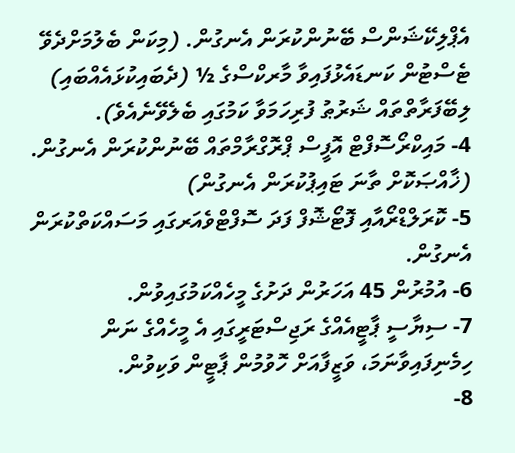އެޕްލިކޭޝަންސް ބޭނުންކުރަން އެނގުން. (މިކަން ބެލުމަށްދެވޭ ޓެސްޓުން ކަނޑައެޅުފައިވާ މާރކްސްގެ ½ (ދެބައިކުޅައެއްބައި) ލިބޭފަރާތްތައް ޝަރުޠު ފުރިހަމަވާ ކަމުގައި ބެލެވޭނެއެވެ).
4- މައިކްރޯސޮފްޓް އޮފީސް ޕްރޮގްރާމްތައް ބޭނުންކުރަން އެނގުން. (ޚާއްޞަކޮށް ތާނަ ޓައިޕުކުރަން އެނގުން)
5- ކޮރަލްޑްރޯއާއި ފޮޓޯޝޮފް ފަދަ ސޮފްޓްވެއަރގައި މަސައްކަތްކުރަން އެނގުން.
6- އުމުރުން 45 އަހަރުން ދަށުގެ މީހެއްކަމުގައިވުން.
7- ސިޔާސީ ޕާޓީއެއްގެ ރަޖިސްޓަރީގައި އެ މީހެއްގެ ނަން ހިމެނިފައިވާނަމަ، ވަޒީފާއަށް ހޮވުމުން ޕާޓީން ވަކިވުން.
8-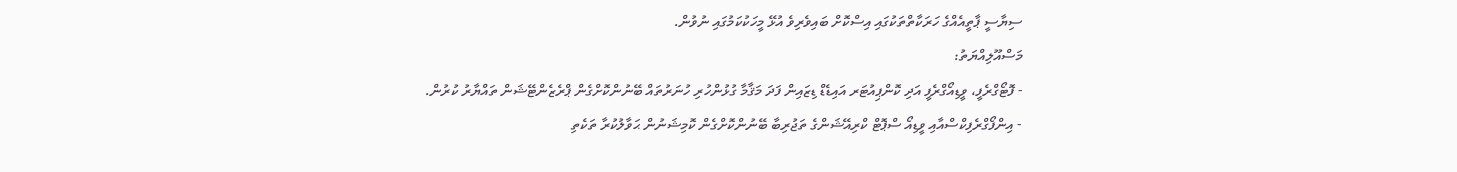ސިޔާސީ ޕާތީއެއްގެ ހަރަކާތްތަކުގައި އިސްކޮށް ބައިވެރިވެ އުޅޭ މީހަކުކަމުގައި ނުވުން.
މަސްއޫލިއްޔަތު:
- ފޮޓޯގްރެފީ، ވީޑިއޯގްރެފީ އަދި ކޮންޕިއުޓަރ އައިޑެޑް ޑިޒައިން ފަދަ މަޤާމާ ގުޅުންހުރި ހުނަރުތައް ބޭނުންކޮށްގެން ޕްރެޒެންޓޭޝަން ތައްޔާރު ކުރުން.
- އިންފޯގްރެފިކްސްއާއި ވީޑިއޯ ސްޕޮޓް ކްރިއޭޝަންގެ ތަޖުރިބާ ބޭނުންކޮށްގެން ކޮމިޝަނުން ޙަވާލުކުރާ ތަކެތި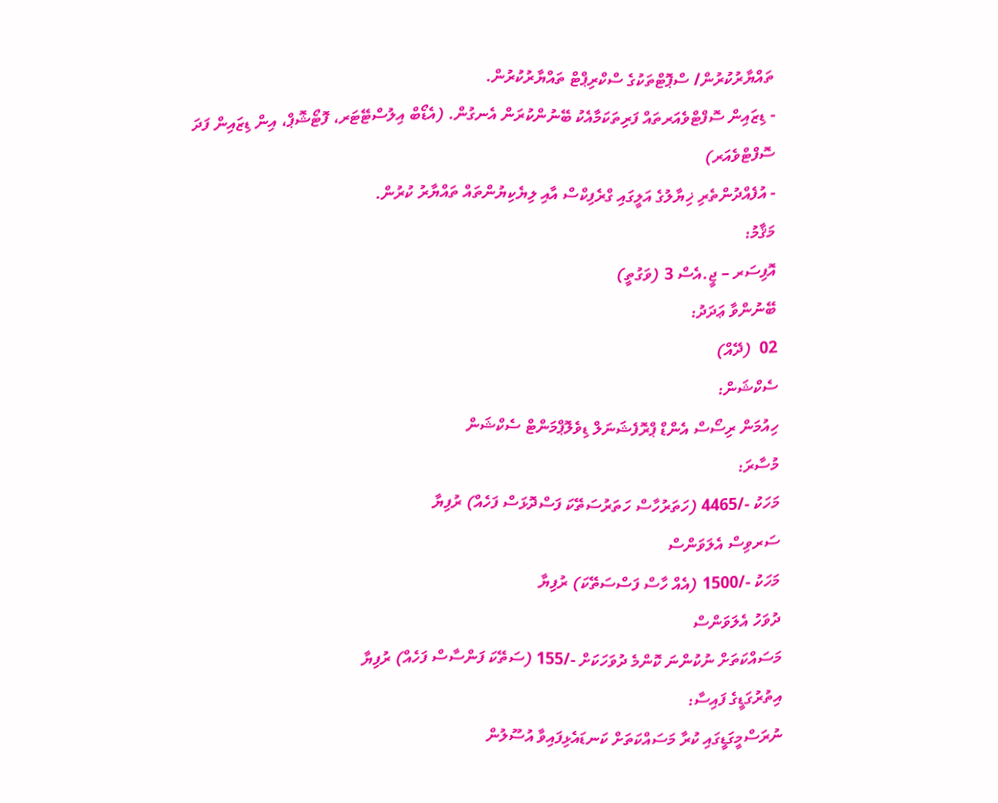ތައްޔާރުކުރުން/ ސްޕޮޓްތަކުގެ ސްކްރިޕްޓް ތައްޔާރުކުރުން.
- ޑިޒައިން ސޮފްޓްވެއަރތައް ފަރިތަކަމާއެކު ބޭނުންކުރަން އެނގުން. (އެޑޯބް އިލުސްޓޭޓަރ، ފޮޓޯޝޮޕް، އިން ޑިޒައިން ފަދަ ސޮފްޓްވެއަރ)
- އުފެއްދުންތެރި ޚިޔާލުގެ އަލީގައި ގްރެފިކްސް އާއި ލިޔެކިޔުންތައް ތައްޔާރު ކުރުން.
މަޤާމު:
އޮފިސަރ – ޖީ.އެސް 3 (ވަގުތީ)
ބޭނުންވާ ޢަދަދު:
02  (ދޭއް)
ސެކްޝަން:
ހިއުމަން ރިސޯސް އެންޑް ޕްރޮފެޝަނަލް ޑިވެލޮޕްމަންޓް ސެކްޝަން
މުސާރަ:
މަހަކު -/4465 (ހަތަރުހާސް ހަތަރުސަތޭކަ ފަސްދޮޅަސް ފަހެއް) ރުފިޔާ
ސަރވިސް އެލަވަންސް
މަހަކު -/1500 (އެއް ހާސް ފަސްސަތޭކަ) ރުފިޔާ
ދުވަހު އެލަވަންސް
މަސައްކަތަށް ނުކުންނަ ކޮންމެ ދުވަހަކަށް -/155 (ސަތޭކަ ފަންސާސް ފަހެއް) ރުފިޔާ
އިތުރުގަޑީގެ ފައިސާ:
ނުރަސްމީގަޑީގައި ކުރާ މަސައްކަތަށް ކަނޑައެޅިފައިވާ އުސޫލުން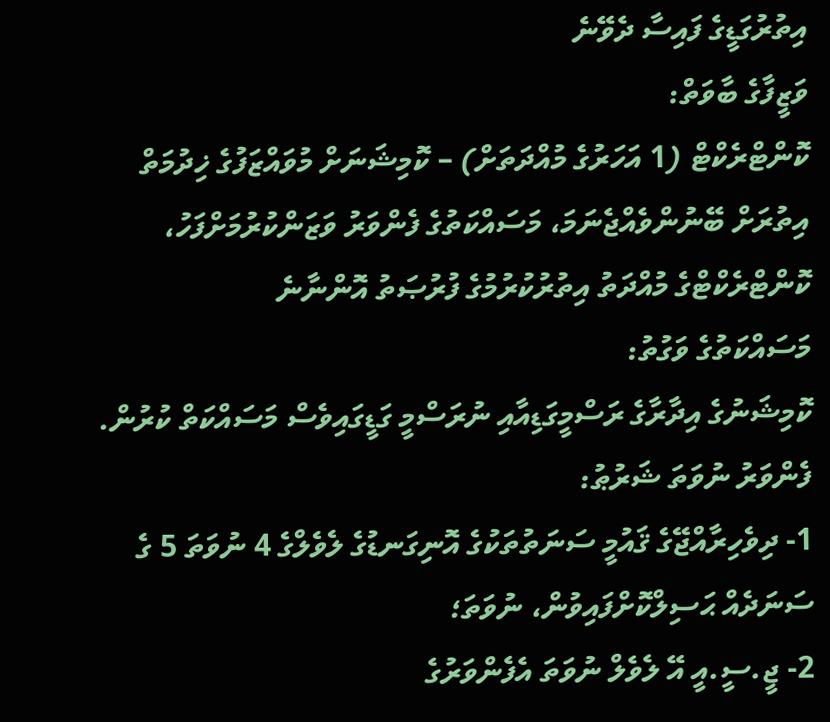އިތުރުގަޑީގެ ފައިސާ ދެވޭނެ
ވަޒީފާގެ ބާވަތް:
ކޮންޓްރެކްޓް (1 އަހަރުގެ މުއްދަތަށް) – ކޮމިޝަނަށް މުވައްޒަފުގެ ޚިދުމަތް އިތުރަށް ބޭނުންވެއްޖެނަމަ، މަސައްކަތުގެ ފެންވަރު ވަޒަންކުރުމަށްފަހު، ކޮންޓްރެކްޓްގެ މުއްދަތު އިތުރުކުރުމުގެ ފުރުޞަތު އޮންނާނެ
މަސައްކަތުގެ ވަގުތު:
ކޮމިޝަނުގެ އިދާރާގެ ރަސްމީގަޑިއާއި ނުރަސްމީ ގަޑީގައިވެސް މަސައްކަތް ކުރުން.
ފެންވަރު ނުވަތަ ޝަރުޠު:
1- ދިވެހިރާއްޖޭގެ ޤައުމީ ސަނަތުތަކުގެ އޮނިގަނޑުގެ ލެވެލްގެ 4 ނުވަތަ 5 ގެ ސަނަދެއް ޙަސިލްކޮށްފައިވުން، ނުވަތަ؛
2- ޖީ.ސީ.އީ އޭ ލެވެލް ނުވަތަ އެފެންވަރުގެ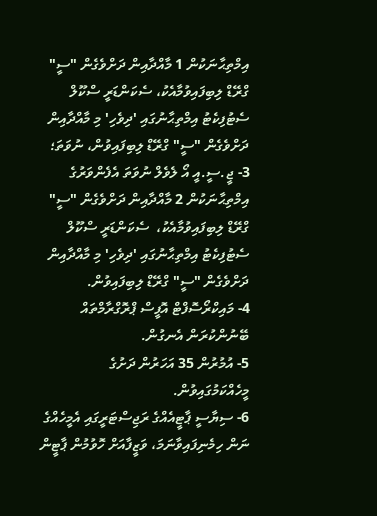އިމްތިޙާނަކުން 1 މާއްދާއިން ދަށްވެގެން "ސީ" ގްރޭޑް ލިބިފައިވުމާއެކު، ސެކަންޑަރީ ސްކޫލް ސެޓުފިކެޓު އިމްތިޙާނުގައި 'ދިވެހި' މި މާއްދާއިން ދަށްވެގެން "ސީ" ގްރޭޑް ލިބިފައިވުން، ނުވަތަ؛
3- ޖީ.ސީ.އީ އޯ ލެވެލް ނުވަތަ އެފެންވަރުގެ އިމްތިޙާނަކުން 2 މާއްދާއިން ދަށްވެގެން "ސީ" ގްރޭޑް ލިބިފައިވުމާއެކު،  ސެކަންޑަރީ ސްކޫލް ސެޓުފިކެޓު އިމްތިޙާނުގައި 'ދިވެހި' މި މާއްދާއިން ދަށްވެގެން "ސީ" ގްރޭޑް ލިބިފައިވުން.
4- މައިކްރޯސޮފްޓް އޮފީސް ޕްރޮގްރާމްތައް ބޭނުންކުރަން އެނގުން.
5- އުމުރުން 35 އަހަރުން ދަށުގެ މީހެއްކަމުގައިވުން.
6- ސިޔާސީ ޕާޓީއެއްގެ ރަޖިސްޓަރީގައި އެމީހެއްގެ ނަން ހިމެނިފައިވާނަމަ، ވަޒީފާއަށް ހޮވުމުން ޕާޓީން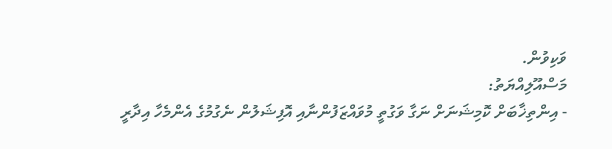ވަކިވުން.
މަސްއޫލިއްޔަތު:
- އިންތިޚާބަށް ކޮމިޝަނަށް ނަގާ ވަގުތީ މުވައްޒަފުންނާއި އޮފިޝަލުން ނެގުމުގެ އެންމެހާ އިދާރީ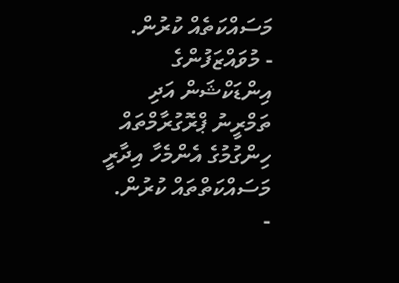މަސައްކަތެއް ކުރުން.
- މުވައްޒަފުންގެ އިންޑަކްޝަން އަދި ތަމްރީނު ޕްރޮގުރާމްތައް ހިންގުމުގެ އެންމެހާ އިދާރީ މަސައްކަތްތައް ކުރުން.
-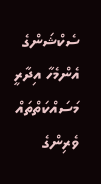ސެކްޝަންގެ އެންމެހާ އިދާރީ މަސައްކަތްތައް ވެރިންގެ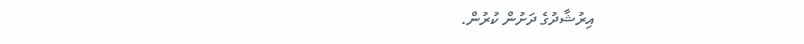އިރުޝާދުގެ ދަށުން ކުރުން.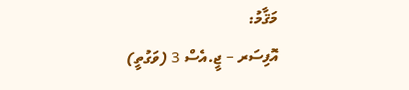މަޤާމު:
އޮފިސަރ – ޖީ.އެސް 3 (ވަގުތީ)